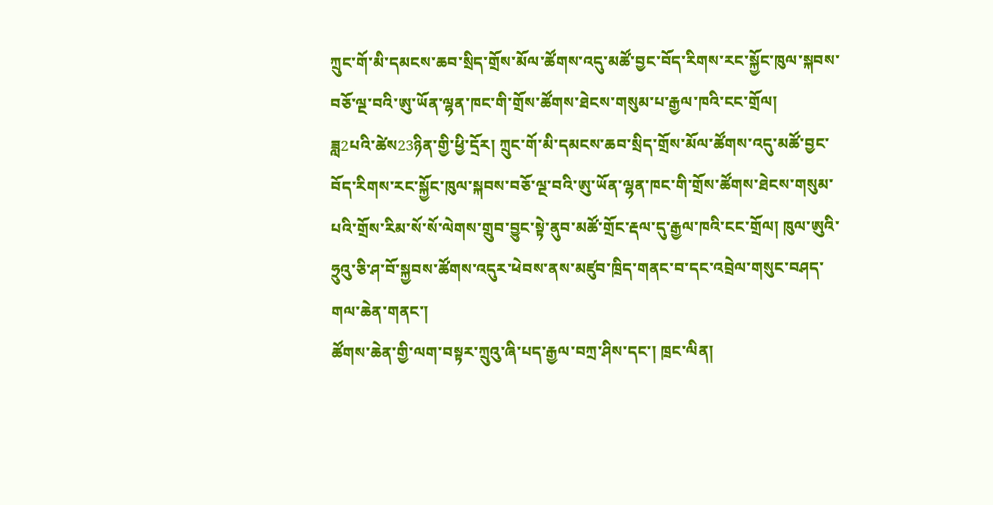ཀྲུང་གོ་མི་དམངས་ཆབ་སྲིད་གྲོས་མོལ་ཚོགས་འདུ་མཚོ་བྱང་བོད་རིགས་རང་སྐྱོང་ཁུལ་སྐབས་བཅོ་ལྔ་བའི་ཨུ་ཡོན་ལྷན་ཁང་གི་གྲོས་ཚོགས་ཐེངས་གསུམ་པ་རྒྱལ་ཁའི་ངང་གྲོལ།
ཟླ2པའི་ཚེས23ཉིན་གྱི་ཕྱི་དྲོར། ཀྲུང་གོ་མི་དམངས་ཆབ་སྲིད་གྲོས་མོལ་ཚོགས་འདུ་མཚོ་བྱང་བོད་རིགས་རང་སྐྱོང་ཁུལ་སྐབས་བཅོ་ལྔ་བའི་ཨུ་ཡོན་ལྷན་ཁང་གི་གྲོས་ཚོགས་ཐེངས་གསུམ་པའི་གྲོས་རིམ་སོ་སོ་ལེགས་གྲུབ་བྱུང་སྟེ་ནུབ་མཚོ་གྲོང་རྡལ་དུ་རྒྱལ་ཁའི་ངང་གྲོལ། ཁུལ་ཨུའི་ཧྲུའུ་ཅི་ཤ་བོ་སྐྱབས་ཚོགས་འདུར་ཕེབས་ནས་མཛུབ་ཁྲིད་གནང་བ་དང་འབྲེལ་གསུང་བཤད་གལ་ཆེན་གནང་།
ཚོགས་ཆེན་གྱི་ལག་བསྟར་ཀྲུའུ་ཞི་པད་རྒྱལ་བཀྲ་ཤིས་དང་། ཁྲང་ལིན།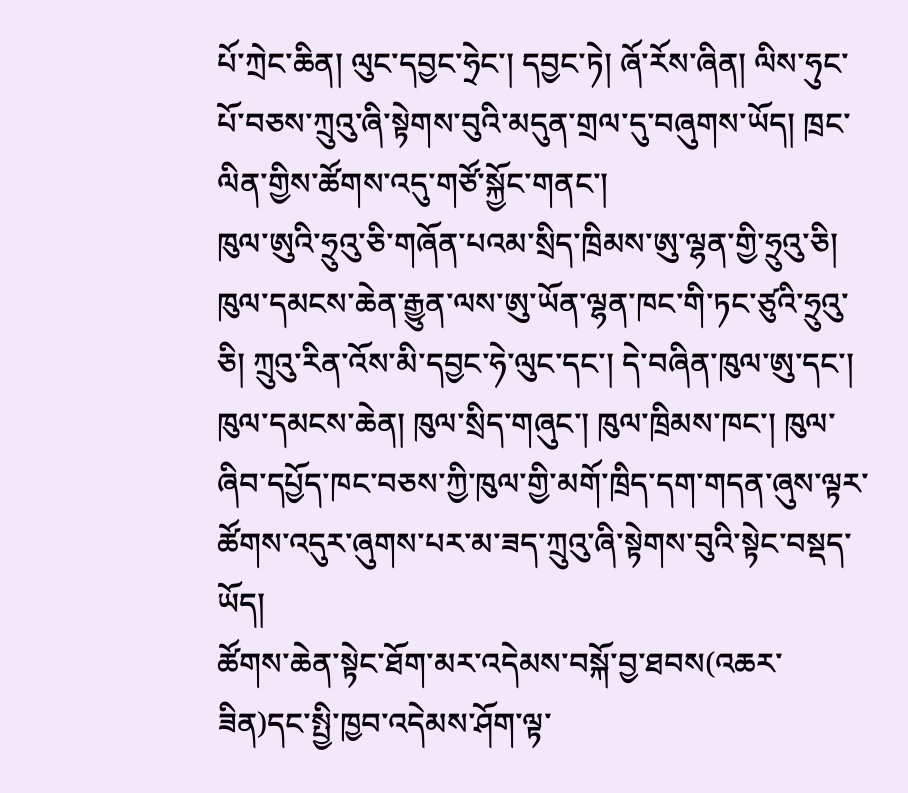པོ་ཀྲེང་ཆིན། ལུང་དབྱང་ཧྲེང་། དབྱང་ཏེ། ཞོ་རོས་ཞིན། ལིས་ཧུང་པོ་བཅས་ཀྲུའུ་ཞི་སྟེགས་བུའི་མདུན་གྲལ་དུ་བཞུགས་ཡོད། ཁྲང་ལིན་གྱིས་ཚོགས་འདུ་གཙོ་སྐྱོང་གནང་།
ཁུལ་ཨུའི་ཧྲུའུ་ཅི་གཞོན་པའམ་སྲིད་ཁྲིམས་ཨུ་ལྷན་གྱི་ཧྲུའུ་ཅི། ཁུལ་དམངས་ཆེན་རྒྱུན་ལས་ཨུ་ཡོན་ལྷན་ཁང་གི་ཏང་ཙུའི་ཧྲུའུ་ཅི། ཀྲུའུ་རིན་འོས་མི་དབྱང་ཧེ་ལུང་དང་། དེ་བཞིན་ཁུལ་ཨུ་དང་། ཁུལ་དམངས་ཆེན། ཁུལ་སྲིད་གཞུང་། ཁུལ་ཁྲིམས་ཁང་། ཁུལ་ཞིབ་དཔྱོད་ཁང་བཅས་ཀྱི་ཁུལ་གྱི་མགོ་ཁྲིད་དག་གདན་ཞུས་ལྟར་ཚོགས་འདུར་ཞུགས་པར་མ་ཟད་ཀྲུའུ་ཞི་སྟེགས་བུའི་སྟེང་བསྡད་ཡོད།
ཚོགས་ཆེན་སྟེང་ཐོག་མར་འདེམས་བསྐོ་བྱ་ཐབས(འཆར་ཟིན)དང་སྤྱི་ཁྱབ་འདེམས་ཤོག་ལྟ་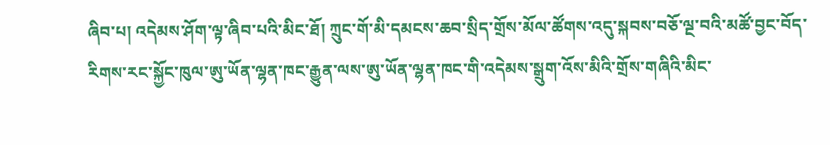ཞིབ་པ། འདེམས་ཤོག་ལྟ་ཞིབ་པའི་མིང་ཐོ། ཀྲུང་གོ་མི་དམངས་ཆབ་སྲིད་གྲོས་མོལ་ཚོགས་འདུ་སྐབས་བཅོ་ལྔ་བའི་མཚོ་བྱང་བོད་རིགས་རང་སྐྱོང་ཁུལ་ཨུ་ཡོན་ལྷན་ཁང་རྒྱུན་ལས་ཨུ་ཡོན་ལྷན་ཁང་གི་འདེམས་སྒྲུག་འོས་མིའི་གྲོས་གཞིའི་མིང་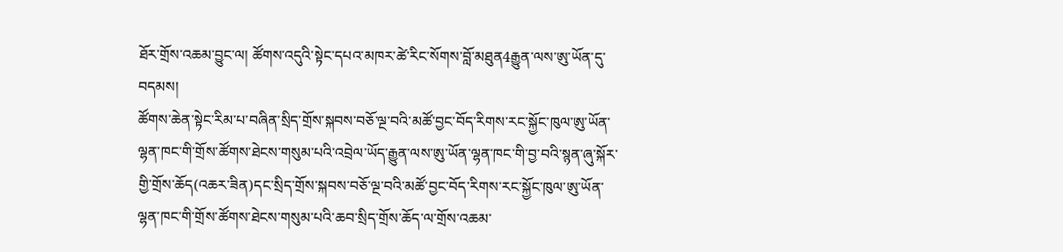ཐོར་གྲོས་འཆམ་བྱུང་ལ། ཚོགས་འདུའི་སྟེང་དཔའ་མཁར་ཚེ་རིང་སོགས་བློ་མཐུན4རྒྱུན་ལས་ཨུ་ཡོན་དུ་བདམས།
ཚོགས་ཆེན་སྟེང་རིམ་པ་བཞིན་སྲིད་གྲོས་སྐབས་བཅོ་ལྔ་བའི་མཚོ་བྱང་བོད་རིགས་རང་སྐྱོང་ཁུལ་ཨུ་ཡོན་ལྷན་ཁང་གི་གྲོས་ཚོགས་ཐེངས་གསུམ་པའི་འབྲེལ་ཡོད་རྒྱུན་ལས་ཨུ་ཡོན་ལྷན་ཁང་གི་བྱ་བའི་སྙན་ཞུ་སྐོར་གྱི་གྲོས་ཆོད(འཆར་ཟིན)དང་སྲིད་གྲོས་སྐབས་བཅོ་ལྔ་བའི་མཚོ་བྱང་བོད་རིགས་རང་སྐྱོང་ཁུལ་ཨུ་ཡོན་ལྷན་ཁང་གི་གྲོས་ཚོགས་ཐེངས་གསུམ་པའི་ཆབ་སྲིད་གྲོས་ཆོད་ལ་གྲོས་འཆམ་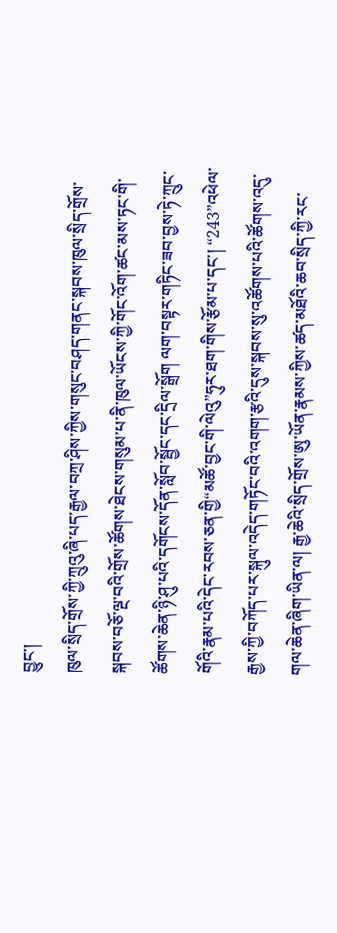བྱུང་།
ཁུལ་སྲིད་གྲོས་ཀྱི་ཀྲུའུ་ཞི་པད་རྒྱལ་བཀྲ་ཤིས་ཀྱིས་གསུང་བཤད་གནང་སྐབས་ཁུལ་སྲིད་གྲོས་སྐབས་བཅོ་ལྔ་བའི་གྲོས་ཚོགས་ཐེངས་གསུམ་པ་ནི་ཁུལ་ཡོངས་ཀྱི་གོང་འོག་ཚང་མས་ཏང་གི་ཚོགས་ཆེན་ཉི་ཤུ་པའི་དགོངས་དོན་སློབ་སྦྱོང་དང་དྲིལ་སྒྲོག ལག་བསྟར་གཏིང་ཟབ་བྱས་ཏེ་ཀྲུང་གོའི་རྣམ་པའི་དེང་རབས་ཅན་གྱི“མཚོ་བྱང་གི་ལེའུ”ཧུར་ཐག་གིས་རྩོམ་པ་དང་། “243”འཕེལ་རྒྱས་ཀྱི་བཀོད་པར་སྐུལ་འདེད་གཏོང་བའི་འགག་རྩའི་དུས་སྐབས་སུ་འཚོགས་པའི་ཚོགས་འདུ་གལ་ཆེན་ཞིག་ཡིན་ལ། རྒྱ་ཆེའི་སྲིད་གྲོས་ཨུ་ཡོན་རྣམས་ཀྱིས་ཚད་མཐོའི་ཆབ་སྲིད་ཀྱི་རང་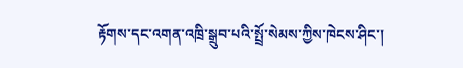རྟོགས་དང་འགན་འཁྲི་སྒྲུབ་པའི་སྤྲོ་སེམས་ཀྱིས་ཁེངས་ཤིང་།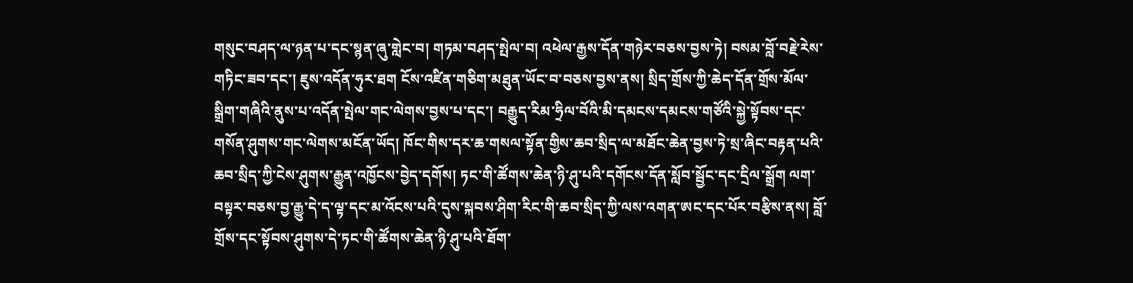གསུང་བཤད་ལ་ཉན་པ་དང་སྙན་ཞུ་གླེང་བ། གཏམ་བཤད་སྤེལ་བ། འཕེལ་རྒྱས་དོན་གཉེར་བཅས་བྱས་ཏེ། བསམ་བློ་བརྗེ་རེས་གཏིང་ཟབ་དང་། ཇུས་འདོན་ཧུར་ཐག ངོས་འཛིན་གཅིག་མཐུན་ཡོང་བ་བཅས་བྱས་ནས། སྲིད་གྲོས་ཀྱི་ཆེད་དོན་གྲོས་མོལ་སྒྲིག་གཞིའི་ནུས་པ་འདོན་སྤེལ་གང་ལེགས་བྱས་པ་དང་། བརྒྱུད་རིམ་ཧྲིལ་བོའི་མི་དམངས་དམངས་གཙོའི་སྐྱེ་སྟོབས་དང་གསོན་ཤུགས་གང་ལེགས་མངོན་ཡོད། ཁོང་གིས་དར་ཆ་གསལ་སྟོན་གྱིས་ཆབ་སྲིད་ལ་མཐོང་ཆེན་བྱས་ཏེ་སྲ་ཞིང་བརྟན་པའི་ཆབ་སྲིད་ཀྱི་ངེས་ཤུགས་རྒྱུན་འཁྱོངས་བྱེད་དགོས། ཏང་གི་ཚོགས་ཆེན་ཉི་ཤུ་པའི་དགོངས་དོན་སློབ་སྦྱོང་དང་དྲིལ་སྒྲོག ལག་བསྟར་བཅས་བྱ་རྒྱུ་དེ་ད་ལྟ་དང་མ་འོངས་པའི་དུས་སྐབས་ཤིག་རིང་གི་ཆབ་སྲིད་ཀྱི་ལས་འགན་ཨང་དང་པོར་བརྩིས་ནས། བློ་གྲོས་དང་སྟོབས་ཤུགས་དེ་ཏང་གི་ཚོགས་ཆེན་ཉི་ཤུ་པའི་ཐོག་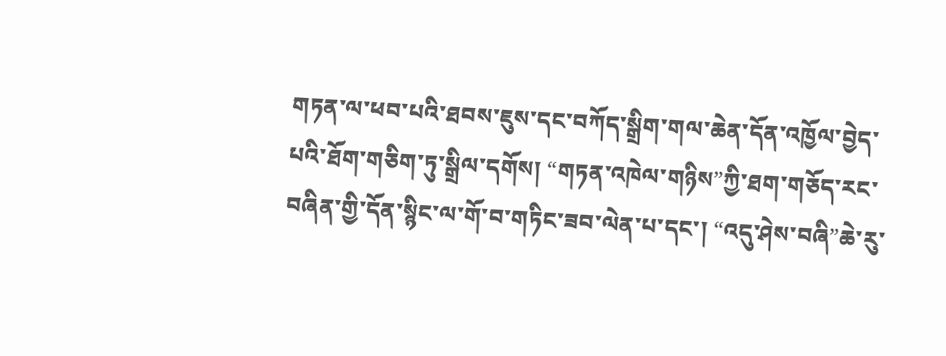གཏན་ལ་ཕབ་པའི་ཐབས་ཇུས་དང་བཀོད་སྒྲིག་གལ་ཆེན་དོན་འཁྱོལ་བྱེད་པའི་ཐོག་གཅིག་ཏུ་སྒྲིལ་དགོས། “གཏན་འཁེལ་གཉིས”ཀྱི་ཐག་གཅོད་རང་བཞིན་གྱི་དོན་སྙིང་ལ་གོ་བ་གཏིང་ཟབ་ལེན་པ་དང་། “འདུ་ཤེས་བཞི”ཆེ་རུ་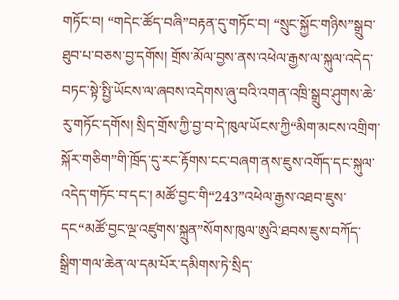གཏོང་བ། “གདེང་ཚོད་བཞི”བརྟན་དུ་གཏོང་བ། “སྲུང་སྐྱོང་གཉིས”སྒྲུབ་ཐུབ་པ་བཅས་བྱ་དགོས། གྲོས་མོལ་བྱས་ནས་འཕེལ་རྒྱས་ལ་སྐུལ་འདེད་བཏང་སྟེ་སྤྱི་ཡོངས་ལ་ཞབས་འདེགས་ཞུ་བའི་འགན་འཁྲི་སྒྲུབ་ཤུགས་ཆེ་རུ་གཏོང་དགོས། སྲིད་གྲོས་ཀྱི་བྱ་བ་དེ་ཁུལ་ཡོངས་ཀྱི“མིག་མངས་འགྲིག་སྐོར་གཅིག”གི་ཁྲོད་དུ་རང་རྟོགས་ངང་བཞག་ནས་ཇུས་འགོད་དང་སྐུལ་འདེད་གཏོང་བ་དང་། མཚོ་བྱང་གི“243”འཕེལ་རྒྱས་འཐབ་ཇུས་དང“མཚོ་བྱང་ལྔ་འཛུགས་སྐྲུན”སོགས་ཁུལ་ཨུའི་ཐབས་ཇུས་བཀོད་སྒྲིག་གལ་ཆེན་ལ་དམ་པོར་དམིགས་ཏེ་སྲིད་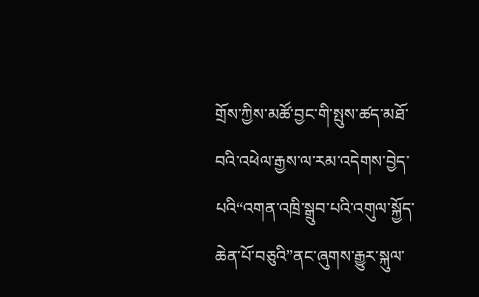གྲོས་ཀྱིས་མཚོ་བྱང་གི་སྤུས་ཚད་མཐོ་བའི་འཕེལ་རྒྱས་ལ་རམ་འདེགས་བྱེད་པའི“འགན་འཁྲི་སྒྲུབ་པའི་འགུལ་སྐྱོད་ཆེན་པོ་བཅུའི”ནང་ཞུགས་རྒྱུར་སྐུལ་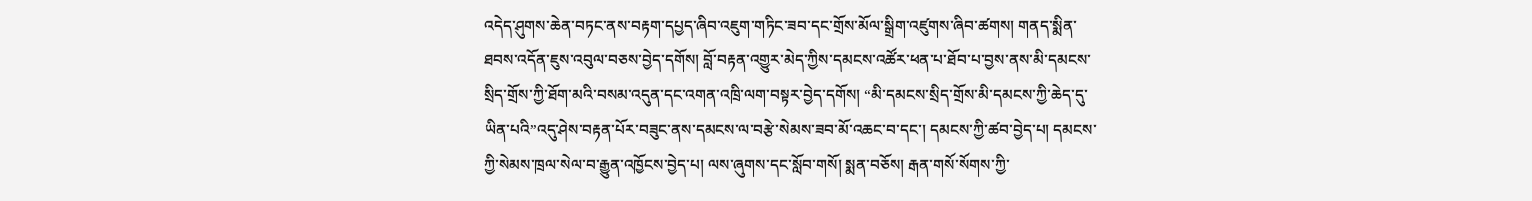འདེད་ཤུགས་ཆེན་བཏང་ནས་བརྟག་དཔྱད་ཞིབ་འཇུག་གཏིང་ཟབ་དང་གྲོས་མོལ་སྒྲིག་འཛུགས་ཞིབ་ཚགས། གནད་སྨིན་ཐབས་འདོན་ཇུས་འབུལ་བཅས་བྱེད་དགོས། བློ་བརྟན་འགྱུར་མེད་ཀྱིས་དམངས་འཚོར་ཕན་པ་ཐོབ་པ་བྱས་ནས་མི་དམངས་སྲིད་གྲོས་ཀྱི་ཐོག་མའི་བསམ་འདུན་དང་འགན་འཁྲི་ལག་བསྟར་བྱེད་དགོས། “མི་དམངས་སྲིད་གྲོས་མི་དམངས་ཀྱི་ཆེད་དུ་ཡིན་པའི”འདུ་ཤེས་བརྟན་པོར་བཟུང་ནས་དམངས་ལ་བརྩེ་སེམས་ཟབ་མོ་འཆང་བ་དང་། དམངས་ཀྱི་ཚབ་བྱེད་པ། དམངས་ཀྱི་སེམས་ཁྲལ་སེལ་བ་རྒྱུན་འཁྱོངས་བྱེད་པ། ལས་ཞུགས་དང་སློབ་གསོ། སྨན་བཅོས། རྒན་གསོ་སོགས་ཀྱི་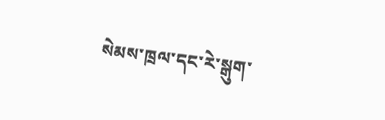སེམས་ཁྲལ་དང་རེ་སྒུག་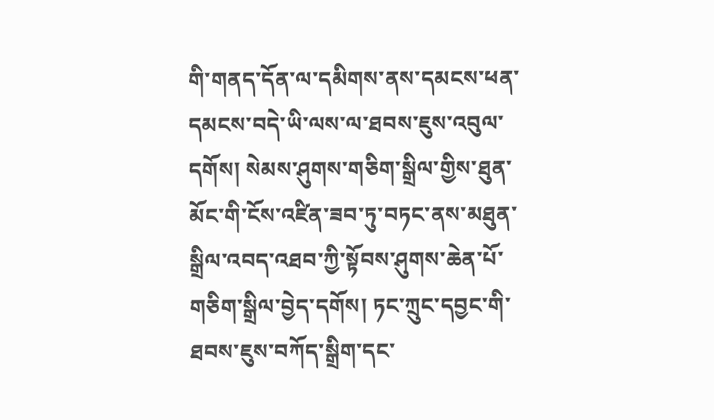གི་གནད་དོན་ལ་དམིགས་ནས་དམངས་ཕན་དམངས་བདེ་ཡི་ལས་ལ་ཐབས་ཇུས་འབུལ་དགོས། སེམས་ཤུགས་གཅིག་སྒྲིལ་གྱིས་ཐུན་མོང་གི་ངོས་འཛིན་ཟབ་ཏུ་བཏང་ནས་མཐུན་སྒྲིལ་འབད་འཐབ་ཀྱི་སྟོབས་ཤུགས་ཆེན་པོ་གཅིག་སྒྲིལ་བྱེད་དགོས། ཏང་ཀྲུང་དབྱང་གི་ཐབས་ཇུས་བཀོད་སྒྲིག་དང་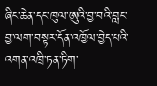ཞིང་ཆེན་དང་ཁུལ་ཨུའི་བྱ་བའི་བླང་བྱ་ལག་བསྟར་དོན་འཁྱོལ་བྱེད་པའི་འགན་འཁྲི་ཏན་ཏིག་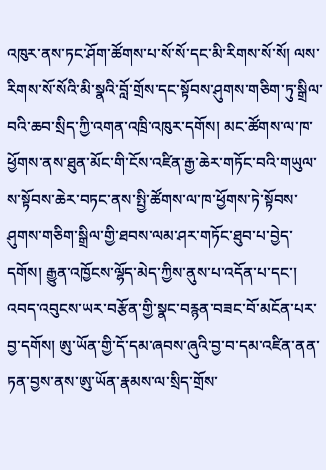འཁུར་ནས་ཏང་ཤོག་ཚོགས་པ་སོ་སོ་དང་མི་རིགས་སོ་སོ། ལས་རིགས་སོ་སོའི་མི་སྣའི་བློ་གྲོས་དང་སྟོབས་ཤུགས་གཅིག་ཏུ་སྒྲིལ་བའི་ཆབ་སྲིད་ཀྱི་འགན་འཁྲི་འཁུར་དགོས། མང་ཚོགས་ལ་ཁ་ཕྱོགས་ནས་ཐུན་མོང་གི་ངོས་འཛིན་རྒྱ་ཆེར་གཏོང་བའི་གཡུལ་ས་སྟོབས་ཆེར་བཏང་ནས་སྤྱི་ཚོགས་ལ་ཁ་ཕྱོགས་ཏེ་སྟོབས་ཤུགས་གཅིག་སྒྲིལ་གྱི་ཐབས་ལམ་ཤར་གཏོང་ཐུབ་པ་བྱེད་དགོས། རྒྱུན་འཁྱོངས་ལྷོད་མེད་ཀྱིས་ནུས་པ་འདོན་པ་དང་། འབད་འབུངས་ཡར་བརྩོན་གྱི་སྣང་བརྙན་བཟང་བོ་མངོན་པར་བྱ་དགོས། ཨུ་ཡོན་གྱི་དོ་དམ་ཞབས་ཞུའི་བྱ་བ་དམ་འཛིན་ནན་ཏན་བྱས་ནས་ཨུ་ཡོན་རྣམས་ལ་སྲིད་གྲོས་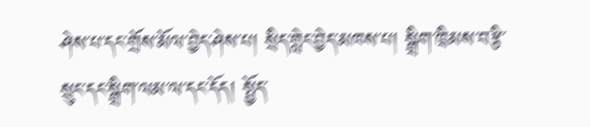ཤེས་པ་དང་གྲོས་མོལ་བྱེད་ཤེས་པ། སྲིད་གླེང་བྱེད་མཁས་པ། སྒྲིག་ཁྲིམས་བརྩི་སྲུང་དང་སྒྲིག་ལམ་ལ་དང་དོད། སྤྱོད་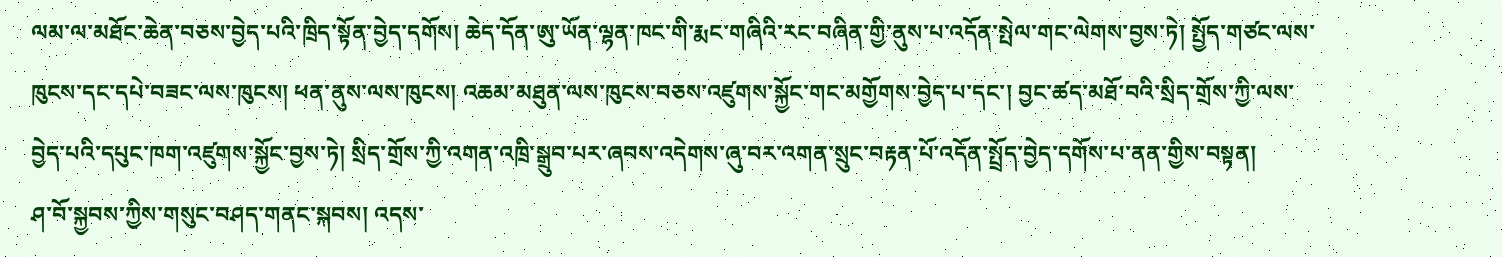ལམ་ལ་མཐོང་ཆེན་བཅས་བྱེད་པའི་ཁྲིད་སྟོན་བྱེད་དགོས། ཆེད་དོན་ཨུ་ཡོན་ལྷན་ཁང་གི་རྨང་གཞིའི་རང་བཞིན་གྱི་ནུས་པ་འདོན་སྤེལ་གང་ལེགས་བྱས་ཏེ། སྤྱོད་གཙང་ལས་ཁུངས་དང་དཔེ་བཟང་ལས་ཁུངས། ཕན་ནུས་ལས་ཁུངས། འཆམ་མཐུན་ལས་ཁུངས་བཅས་འཛུགས་སྐྱོང་གང་མགྱོགས་བྱེད་པ་དང་། བྱང་ཚད་མཐོ་བའི་སྲིད་གྲོས་ཀྱི་ལས་བྱེད་པའི་དཔུང་ཁག་འཛུགས་སྐྱོང་བྱས་ཏེ། སྲིད་གྲོས་ཀྱི་འགན་འཁྲི་སྒྲུབ་པར་ཞབས་འདེགས་ཞུ་བར་འགན་སྲུང་བརྟན་པོ་འདོན་སྤྲོད་བྱེད་དགོས་པ་ནན་གྱིས་བསྟན།
ཤ་བོ་སྐྱབས་ཀྱིས་གསུང་བཤད་གནང་སྐབས། འདས་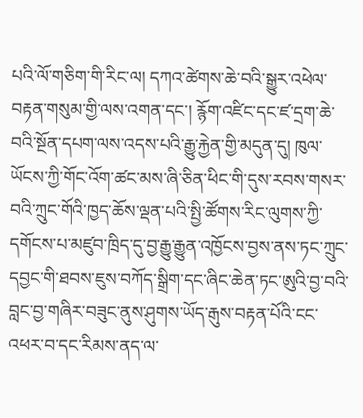པའི་ལོ་གཅིག་གི་རིང་ལ། དཀའ་ཚེགས་ཆེ་བའི་སྒྱུར་འཕེལ་བརྟན་གསུམ་གྱི་ལས་འགན་དང་། རྙོག་འཛིང་དང་ཛ་དྲག་ཆེ་བའི་སྔོན་དཔག་ལས་འདས་པའི་རྒྱུ་རྐྱེན་གྱི་མདུན་དུ། ཁུལ་ཡོངས་ཀྱི་གོང་འོག་ཚང་མས་ཞི་ཅིན་ཕིང་གི་དུས་རབས་གསར་བའི་ཀྲུང་གོའི་ཁྱད་ཆོས་ལྡན་པའི་སྤྱི་ཚོགས་རིང་ལུགས་ཀྱི་དགོངས་པ་མཛུབ་ཁྲིད་དུ་བྱ་རྒྱུ་རྒྱུན་འཁྱོངས་བྱས་ནས་ཏང་ཀྲུང་དབྱང་གི་ཐབས་ཇུས་བཀོད་སྒྲིག་དང་ཞིང་ཆེན་ཏང་ཨུའི་བྱ་བའི་བླང་བྱ་གཞིར་བཟུང་ནུས་ཤུགས་ཡོད་རྒུས་བརྟན་པོའི་ངང་འཕར་བ་དང་རིམས་ནད་ལ་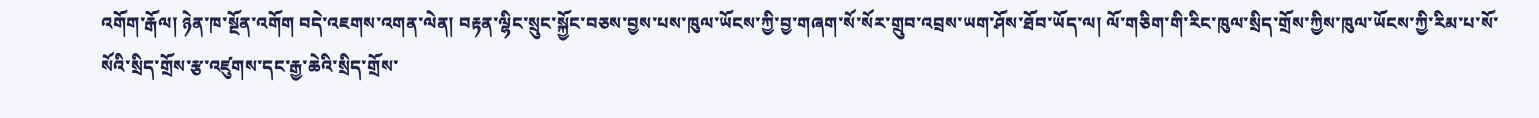འགོག་རྒོལ། ཉེན་ཁ་སྔོན་འགོག བདེ་འཇགས་འགན་ལེན། བརྟན་ལྷིང་སྲུང་སྐྱོང་བཅས་བྱས་པས་ཁུལ་ཡོངས་ཀྱི་བྱ་གཞག་སོ་སོར་གྲུབ་འབྲས་ཡག་ཤོས་ཐོབ་ཡོད་ལ། ལོ་གཅིག་གི་རིང་ཁུལ་སྲིད་གྲོས་ཀྱིས་ཁུལ་ཡོངས་ཀྱི་རིམ་པ་སོ་སོའི་སྲིད་གྲོས་རྩ་འཛུགས་དང་རྒྱ་ཆེའི་སྲིད་གྲོས་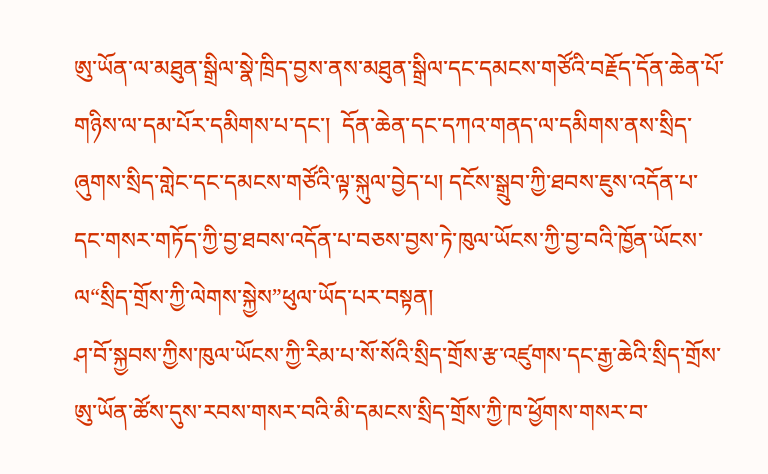ཨུ་ཡོན་ལ་མཐུན་སྒྲིལ་སྣེ་ཁྲིད་བྱས་ནས་མཐུན་སྒྲིལ་དང་དམངས་གཙོའི་བརྗོད་དོན་ཆེན་པོ་གཉིས་ལ་དམ་པོར་དམིགས་པ་དང་།  དོན་ཆེན་དང་དཀའ་གནད་ལ་དམིགས་ནས་སྲིད་ཞུགས་སྲིད་གླེང་དང་དམངས་གཙོའི་ལྟ་སྐུལ་བྱེད་པ། དངོས་སྒྲུབ་ཀྱི་ཐབས་ཇུས་འདོན་པ་དང་གསར་གཏོད་ཀྱི་བྱ་ཐབས་འདོན་པ་བཅས་བྱས་ཏེ་ཁུལ་ཡོངས་ཀྱི་བྱ་བའི་ཁྱོན་ཡོངས་ལ“སྲིད་གྲོས་ཀྱི་ལེགས་སྐྱེས”ཕུལ་ཡོད་པར་བསྟན།
ཤ་བོ་སྐྱབས་ཀྱིས་ཁུལ་ཡོངས་ཀྱི་རིམ་པ་སོ་སོའི་སྲིད་གྲོས་རྩ་འཛུགས་དང་རྒྱ་ཆེའི་སྲིད་གྲོས་ཨུ་ཡོན་ཚོས་དུས་རབས་གསར་བའི་མི་དམངས་སྲིད་གྲོས་ཀྱི་ཁ་ཕྱོགས་གསར་བ་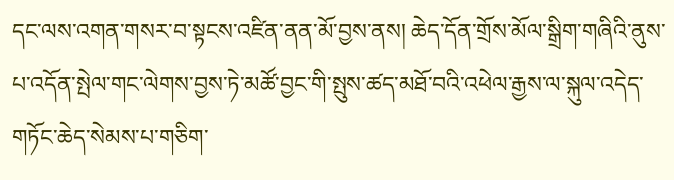དང་ལས་འགན་གསར་བ་སྟངས་འཛིན་ནན་མོ་བྱས་ནས། ཆེད་དོན་གྲོས་མོལ་སྒྲིག་གཞིའི་ནུས་པ་འདོན་སྤེལ་གང་ལེགས་བྱས་ཏེ་མཚོ་བྱང་གི་སྤུས་ཚད་མཐོ་བའི་འཕེལ་རྒྱས་ལ་སྐུལ་འདེད་གཏོང་ཆེད་སེམས་པ་གཅིག་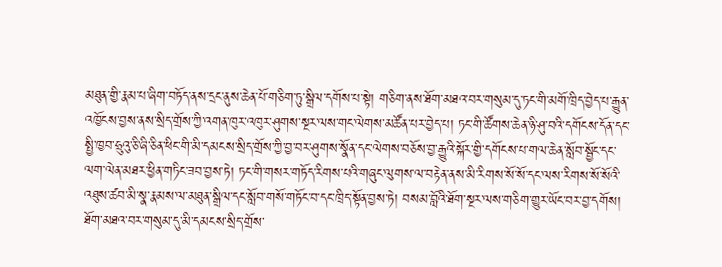མཐུན་གྱི་རྣམ་པ་ཞིག་བཏོད་ནས་དྲང་ནུས་ཆེན་པོ་གཅིག་ཏུ་སྒྲིལ་དགོས་པ་སྟེ། གཅིག་ནས་ཐོག་མཐའ་བར་གསུམ་དུ་ཏང་གི་མགོ་ཁྲིད་བྱེད་པ་རྒྱུན་འཁྱོངས་བྱས་ནས་སྲིད་གྲོས་ཀྱི་འགན་ཁུར་འཁུར་ཤུགས་སྔར་ལས་གང་ལེགས་མཚོན་པར་བྱེད་པ། ཏང་གི་ཚོགས་ཆེན་ཉི་ཤུ་བའི་དགོངས་དོན་དང་སྤྱི་ཁྱབ་ཧྲུའུ་ཅི་ཞི་ཅིན་ཕིང་གི་མི་དམངས་སྲིད་གྲོས་ཀྱི་བྱ་བར་ཤུགས་སྣོན་དང་ལེགས་བཅོས་བྱ་རྒྱུའི་སྐོར་གྱི་དགོངས་པ་གལ་ཆེན་སློབ་སྦྱོང་དང་ལག་ལེན་མཐར་ཕྱིན་གཏིང་ཟབ་བྱས་ཏེ། ཏང་གི་གསར་གཏོད་རིགས་པའི་གཞུང་ལུགས་ལ་བརྟེན་ནས་མི་རིགས་སོ་སོ་དང་ལས་རིགས་སོ་སོའི་འཐུས་ཚབ་མི་སྣ་རྣམས་ལ་མཐུན་སྒྲིལ་དང་སློབ་གསོ་གཏོང་བ་དང་ཁྲིད་སྟོན་བྱས་ཏེ། བསམ་བློའི་ཐོག་སྔར་ལས་གཅིག་གྱུར་ཡོང་བར་བྱ་དགོས། ཐོག་མཐའ་བར་གསུམ་དུ་མི་དམངས་སྲིད་གྲོས་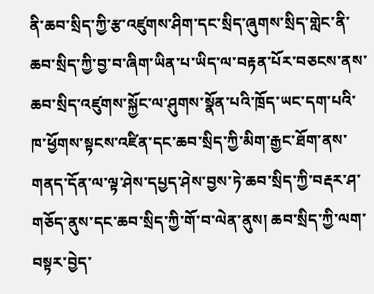ནི་ཆབ་སྲིད་ཀྱི་རྩ་འཛུགས་ཤིག་དང་སྲིད་ཞུགས་སྲིད་གླེང་ནི་ཆབ་སྲིད་ཀྱི་བྱ་བ་ཞིག་ཡིན་པ་ཡིད་ལ་བརྟན་པོར་བཅངས་ནས་ཆབ་སྲིད་འཛུགས་སྐྱོང་ལ་ཤུགས་སྣོན་པའི་ཁྲོད་ཡང་དག་པའི་ཁ་ཕྱོགས་སྟངས་འཛིན་དང་ཆབ་སྲིད་ཀྱི་མིག་རྒྱང་ཐོག་ནས་གནད་དོན་ལ་ལྟ་ཤེས་དཔྱད་ཤེས་བྱས་ཏེ་ཆབ་སྲིད་ཀྱི་བརྡར་ཤ་གཅོད་ནུས་དང་ཆབ་སྲིད་ཀྱི་གོ་བ་ལེན་ནུས། ཆབ་སྲིད་ཀྱི་ལག་བསྟར་བྱེད་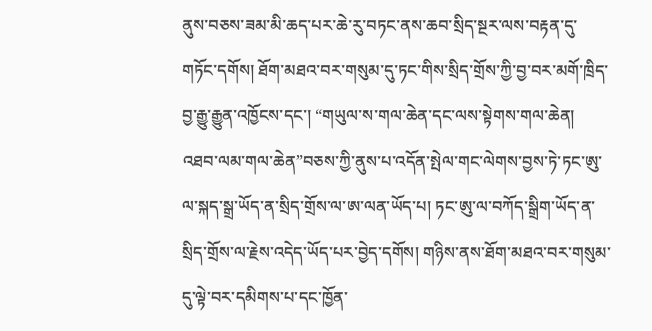ནུས་བཅས་ཟམ་མི་ཆད་པར་ཆེ་རུ་བཏང་ནས་ཆབ་སྲིད་སྔར་ལས་བརྟན་དུ་གཏོང་དགོས། ཐོག་མཐའ་བར་གསུམ་དུ་ཏང་གིས་སྲིད་གྲོས་ཀྱི་བྱ་བར་མགོ་ཁྲིད་བྱ་རྒྱུ་རྒྱུན་འཁྱོངས་དང་། “གཡུལ་ས་གལ་ཆེན་དང་ལས་སྟེགས་གལ་ཆེན། འཐབ་ལམ་གལ་ཆེན”བཅས་ཀྱི་ནུས་པ་འདོན་སྤེལ་གང་ལེགས་བྱས་ཏེ་ཏང་ཨུ་ལ་སྐད་སྒྲ་ཡོད་ན་སྲིད་གྲོས་ལ་ཨ་ལན་ཡོད་པ། ཏང་ཨུ་ལ་བཀོད་སྒྲིག་ཡོད་ན་སྲིད་གྲོས་ལ་རྗེས་འདེད་ཡོད་པར་བྱེད་དགོས། གཉིས་ནས་ཐོག་མཐའ་བར་གསུམ་དུ་ལྟེ་བར་དམིགས་པ་དང་ཁྱོན་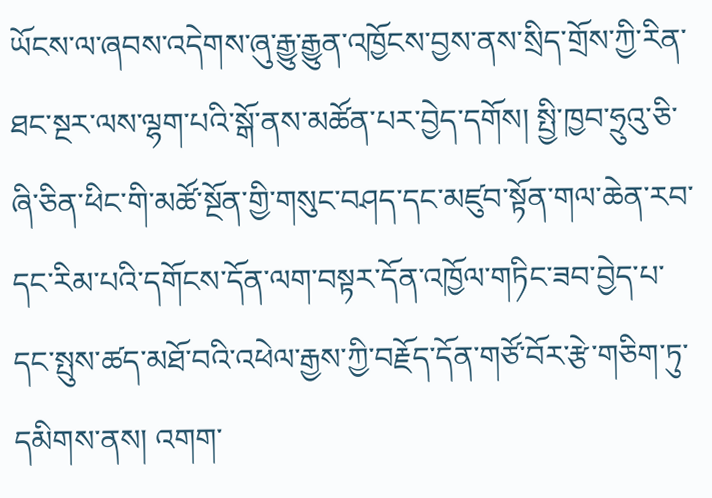ཡོངས་ལ་ཞབས་འདེགས་ཞུ་རྒྱུ་རྒྱུན་འཁྱོངས་བྱས་ནས་སྲིད་གྲོས་ཀྱི་རིན་ཐང་སྔར་ལས་ལྷག་པའི་སྒོ་ནས་མཚོན་པར་བྱེད་དགོས། སྤྱི་ཁྱབ་ཧྲུའུ་ཅི་ཞི་ཅིན་ཕིང་གི་མཚོ་སྔོན་གྱི་གསུང་བཤད་དང་མཛུབ་སྟོན་གལ་ཆེན་རབ་དང་རིམ་པའི་དགོངས་དོན་ལག་བསྟར་དོན་འཁྱོལ་གཏིང་ཟབ་བྱེད་པ་དང་སྤུས་ཚད་མཐོ་བའི་འཕེལ་རྒྱས་ཀྱི་བརྗོད་དོན་གཙོ་བོར་རྩེ་གཅིག་ཏུ་དམིགས་ནས། འགག་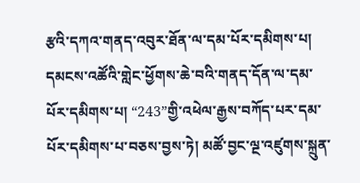རྩའི་དཀའ་གནད་འབུར་ཐོན་ལ་དམ་པོར་དམིགས་པ། དམངས་འཚོའི་གླེང་ཕྱོགས་ཆེ་བའི་གནད་དོན་ལ་དམ་པོར་དམིགས་པ། “243”གྱི་འཕེལ་རྒྱས་བཀོད་པར་དམ་པོར་དམིགས་པ་བཅས་བྱས་ཏེ། མཚོ་བྱང་ལྔ་འཛུགས་སྐྲུན་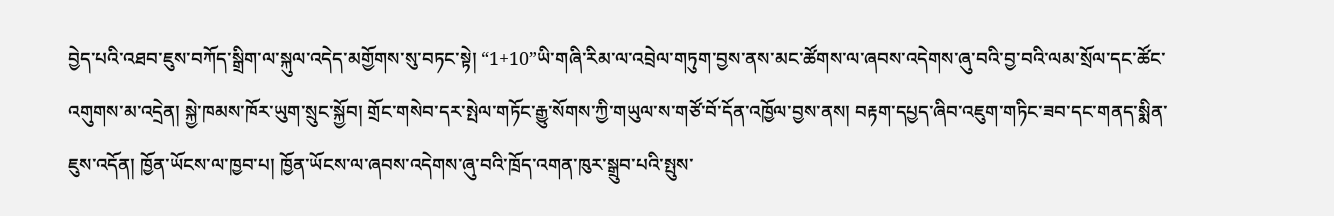བྱེད་པའི་འཐབ་ཇུས་བཀོད་སྒྲིག་ལ་སྐུལ་འདེད་མགྱོགས་སུ་བཏང་སྟེ། “1+10”ཡི་གཞི་རིམ་ལ་འབྲེལ་གཏུག་བྱས་ནས་མང་ཚོགས་ལ་ཞབས་འདེགས་ཞུ་བའི་བྱ་བའི་ལམ་སྲོལ་དང་ཚོང་འགུགས་མ་འདྲེན། སྐྱེ་ཁམས་ཁོར་ཡུག་སྲུང་སྐྱོབ། གྲོང་གསེབ་དར་སྤེལ་གཏོང་རྒྱུ་སོགས་ཀྱི་གཡུལ་ས་གཙོ་བོ་དོན་འཁྱོལ་བྱས་ནས། བརྟག་དཔྱད་ཞིབ་འཇུག་གཏིང་ཟབ་དང་གནད་སྨིན་ཇུས་འདོན། ཁྱོན་ཡོངས་ལ་ཁྱབ་པ། ཁྱོན་ཡོངས་ལ་ཞབས་འདེགས་ཞུ་བའི་ཁྲོད་འགན་ཁུར་སྒྲུབ་པའི་སྤུས་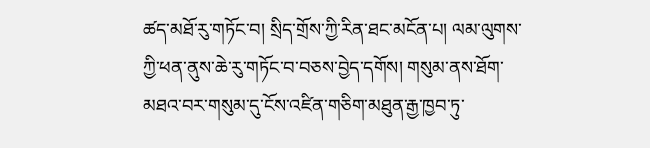ཚད་མཐོ་རུ་གཏོང་བ། སྲིད་གྲོས་ཀྱི་རིན་ཐང་མངོན་པ། ལམ་ལུགས་ཀྱི་ཕན་ནུས་ཆེ་རུ་གཏོང་བ་བཅས་བྱེད་དགོས། གསུམ་ནས་ཐོག་མཐའ་བར་གསུམ་དུ་ངོས་འཛིན་གཅིག་མཐུན་རྒྱ་ཁྱབ་ཏུ་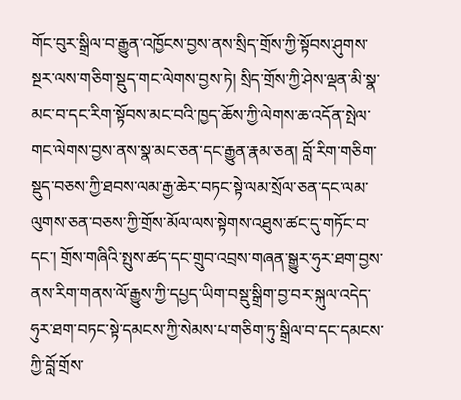གོང་བུར་སྒྲིལ་བ་རྒྱུན་འཁྱོངས་བྱས་ནས་སྲིད་གྲོས་ཀྱི་སྟོབས་ཤུགས་སྔར་ལས་གཅིག་སྡུད་གང་ལེགས་བྱས་ཏེ། སྲིད་གྲོས་ཀྱི་ཤེས་ལྡན་མི་སྣ་མང་བ་དང་རིག་སྟོབས་མང་བའི་ཁྱད་ཆོས་ཀྱི་ལེགས་ཆ་འདོན་སྤེལ་གང་ལེགས་བྱས་ནས་སྣ་མང་ཅན་དང་རྒྱུན་རྣམ་ཅན། བློ་རིག་གཅིག་སྡུད་བཅས་ཀྱི་ཐབས་ལམ་རྒྱ་ཆེར་བཏང་སྟེ་ལམ་སྲོལ་ཅན་དང་ལམ་ལུགས་ཅན་བཅས་ཀྱི་གྲོས་མོལ་ལས་སྟེགས་འཐུས་ཚང་དུ་གཏོང་བ་དང་། གྲོས་གཞིའི་སྤུས་ཚད་དང་གྲུབ་འབྲས་གཞན་སྒྱུར་ཧུར་ཐག་བྱས་ནས་རིག་གནས་ལོ་རྒྱུས་ཀྱི་དཔྱད་ཡིག་བསྡུ་སྒྲིག་བྱ་བར་སྐུལ་འདེད་ཧུར་ཐག་བཏང་སྟེ་དམངས་ཀྱི་སེམས་པ་གཅིག་ཏུ་སྒྲིལ་བ་དང་དམངས་ཀྱི་བློ་གྲོས་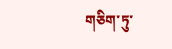གཅིག་ཏུ་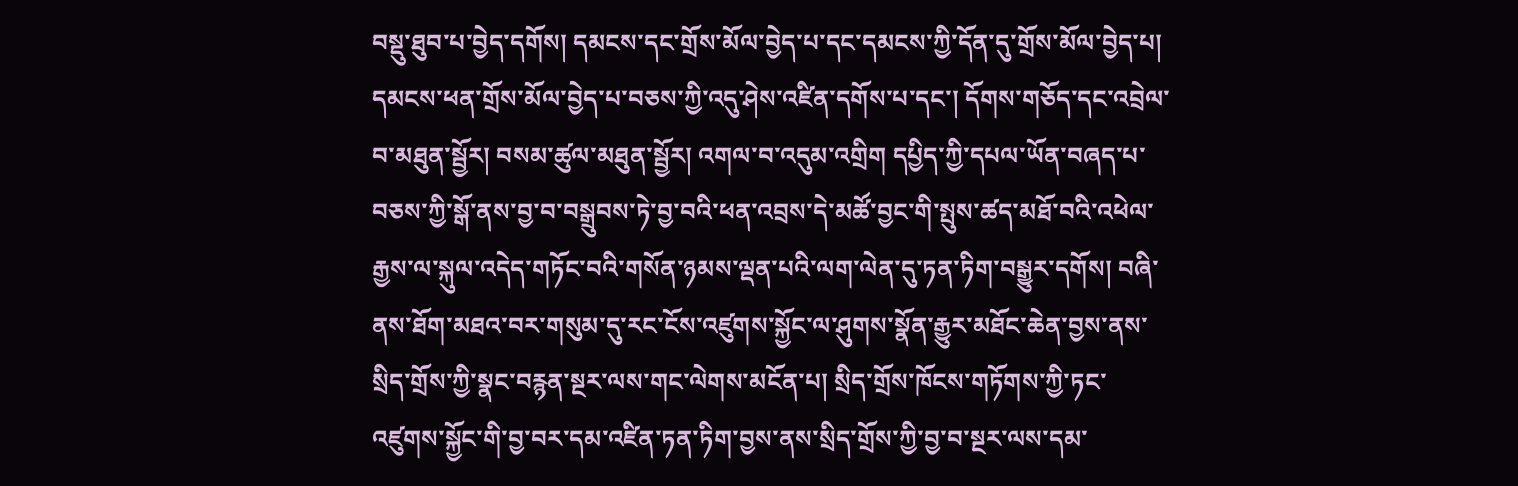བསྡུ་ཐུབ་པ་བྱེད་དགོས། དམངས་དང་གྲོས་མོལ་བྱེད་པ་དང་དམངས་ཀྱི་དོན་དུ་གྲོས་མོལ་བྱེད་པ། དམངས་ཕན་གྲོས་མོལ་བྱེད་པ་བཅས་ཀྱི་འདུ་ཤེས་འཛིན་དགོས་པ་དང་། དོགས་གཅོད་དང་འབྲེལ་བ་མཐུན་སྦྱོར། བསམ་ཚུལ་མཐུན་སྦྱོར། འགལ་བ་འདུམ་འགྲིག དཔྱིད་ཀྱི་དཔལ་ཡོན་བཞད་པ་བཅས་ཀྱི་སྒོ་ནས་བྱ་བ་བསྒྲུབས་ཏེ་བྱ་བའི་ཕན་འབྲས་དེ་མཚོ་བྱང་གི་སྤུས་ཚད་མཐོ་བའི་འཕེལ་རྒྱས་ལ་སྐུལ་འདེད་གཏོང་བའི་གསོན་ཉམས་ལྡན་པའི་ལག་ལེན་དུ་ཏན་ཏིག་བསྒྱུར་དགོས། བཞི་ནས་ཐོག་མཐའ་བར་གསུམ་དུ་རང་ངོས་འཛུགས་སྐྱོང་ལ་ཤུགས་སྣོན་རྒྱུར་མཐོང་ཆེན་བྱས་ནས་སྲིད་གྲོས་ཀྱི་སྣང་བརྙན་སྔར་ལས་གང་ལེགས་མངོན་པ། སྲིད་གྲོས་ཁོངས་གཏོགས་ཀྱི་ཏང་འཛུགས་སྐྱོང་གི་བྱ་བར་དམ་འཛིན་ཏན་ཏིག་བྱས་ནས་སྲིད་གྲོས་ཀྱི་བྱ་བ་སྔར་ལས་དམ་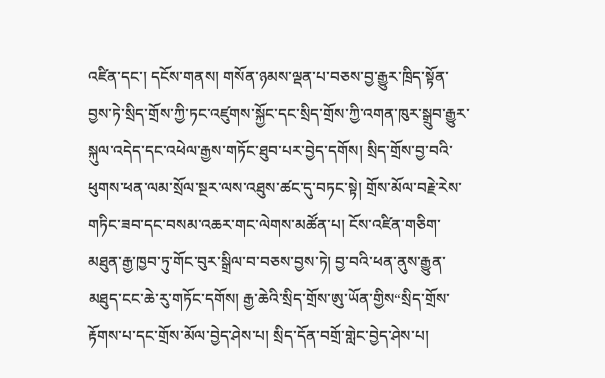འཛིན་དང་། དངོས་གནས། གསོན་ཉམས་ལྡན་པ་བཅས་བྱ་རྒྱུར་ཁྲིད་སྟོན་བྱས་ཏེ་སྲིད་གྲོས་ཀྱི་ཏང་འཛུགས་སྐྱོང་དང་སྲིད་གྲོས་ཀྱི་འགན་ཁུར་སྒྲུབ་རྒྱུར་སྐུལ་འདེད་དང་འཕེལ་རྒྱས་གཏོང་ཐུབ་པར་བྱེད་དགོས། སྲིད་གྲོས་བྱ་བའི་ཕུགས་ཕན་ལམ་སྲོལ་སྔར་ལས་འཐུས་ཚང་དུ་བཏང་སྟེ། གྲོས་མོལ་བརྗེ་རེས་གཏིང་ཟབ་དང་བསམ་འཆར་གང་ལེགས་མཚོན་པ། ངོས་འཛིན་གཅིག་མཐུན་རྒྱ་ཁྱབ་ཏུ་གོང་བུར་སྒྲིལ་བ་བཅས་བྱས་ཏེ། བྱ་བའི་ཕན་ནུས་རྒྱུན་མཐུད་ངང་ཆེ་རུ་གཏོང་དགོས། རྒྱ་ཆེའི་སྲིད་གྲོས་ཨུ་ཡོན་གྱིས“སྲིད་གྲོས་རྟོགས་པ་དང་གྲོས་མོལ་བྱེད་ཤེས་པ། སྲིད་དོན་བགྲོ་གླེང་བྱེད་ཤེས་པ།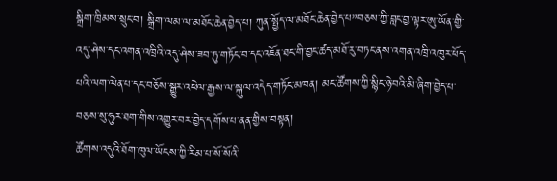སྒྲིག་ཁྲིམས་སྲུང་བ། སྒྲིག་ལམ་ལ་མཐོང་ཆེན་བྱེད་པ། ཀུན་སྤྱོད་ལ་མཐོང་ཆེན་བྱེད་པ”བཅས་ཀྱི་བླང་བྱ་ལྟར་ཨུ་ཡོན་གྱི་འདུ་ཤེས་དང་འགན་འཁྲིའི་འདུ་ཤེས་ཟབ་ཏུ་གཏོང་བ་དང་འཇོན་ཐང་གི་བྱང་ཚད་མཐོ་རུ་བཏང་ནས་འགན་འཁྲི་འཁུར་ཕོད་པའི་ལག་ལེན་པ་དང་བཅོས་སྒྱུར་འཕེལ་རྒྱས་ལ་སྐུལ་འདེད་གཏོང་མཁན། མང་ཚོགས་ཀྱི་སྙིང་ཉེ་བའི་མི་ཞིག་བྱེད་པ་བཅས་སུ་ཧུར་ཐག་གིས་འགྱུར་བར་བྱེད་དགོས་པ་ནན་གྱིས་བསྟན།
ཚོགས་འདུའི་ཐོག་ཁུལ་ཡོངས་ཀྱི་རིམ་པ་སོ་སོའི་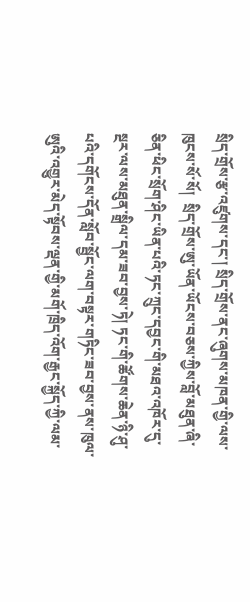སྲིད་གྲོས་རྩ་འཛུགས་དང་། སྲིད་གྲོས་ནང་ཞུགས་མཁན་གྱི་ལས་ཁུངས་སོ་སོ།  སྲིད་གྲོས་ཨུ་ཡོན་ཡོངས་བཅས་ཀྱིས་བློ་མཐུན་ཞི་ཅིན་ཕིང་སྲོག་ཤིང་ཡིན་པའི་ཏང་ཀྲུང་དབྱང་གི་མཐའ་འཁོར་དུ་སྔར་ལས་མཐུན་སྒྲིལ་དམ་ཟབ་བྱས་ཏེ། ཏང་གི་ཚོགས་ཆེན་ཉི་ཤུ་པའི་དགོངས་དོན་སློབ་སྦྱོང་ལག་བསྟར་གཏིང་ཟབ་བྱས་ནས་ཁུལ་ཨུའི་འགྱུར་མེད་སྟོབས་ལྡན་གྱི་མགོ་ཁྲིད་འོག་རྒྱང་སྐྱོད་ཀྱི་ལམ་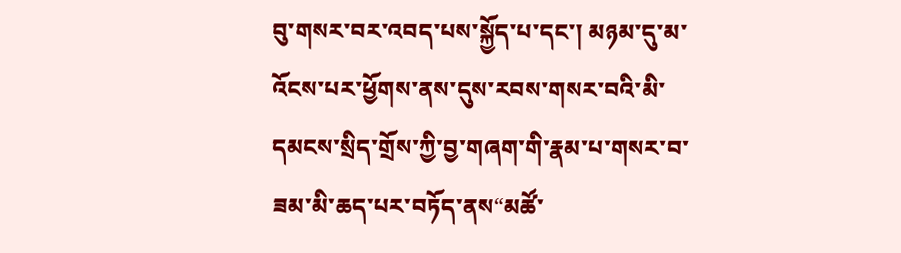བུ་གསར་བར་འབད་པས་སྐྱོད་པ་དང་། མཉམ་དུ་མ་འོངས་པར་ཕྱོགས་ནས་དུས་རབས་གསར་བའི་མི་དམངས་སྲིད་གྲོས་ཀྱི་བྱ་གཞག་གི་རྣམ་པ་གསར་བ་ཟམ་མི་ཆད་པར་བཏོད་ནས“མཚོ་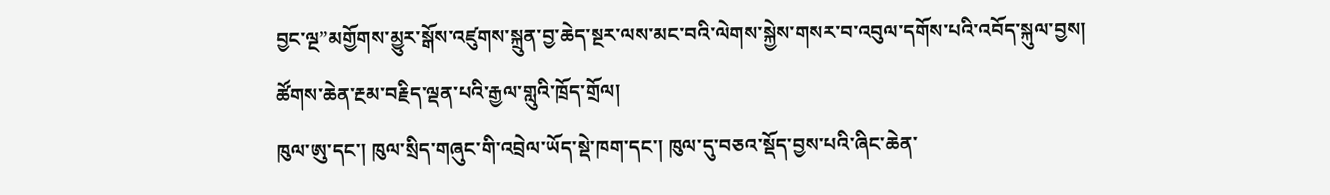བྱང་ལྔ”མགྱོགས་མྱུར་སྒོས་འཛུགས་སྐྲུན་བྱ་ཆེད་སྔར་ལས་མང་བའི་ལེགས་སྐྱེས་གསར་བ་འབུལ་དགོས་པའི་འབོད་སྐུལ་བྱས།
ཚོགས་ཆེན་རྔམ་བརྗིད་ལྡན་པའི་རྒྱལ་གླུའི་ཁྲོད་གྲོལ།
ཁུལ་ཨུ་དང་། ཁུལ་སྲིད་གཞུང་གི་འབྲེལ་ཡོད་སྡེ་ཁག་དང་། ཁུལ་དུ་བཅའ་སྡོད་བྱས་པའི་ཞིང་ཆེན་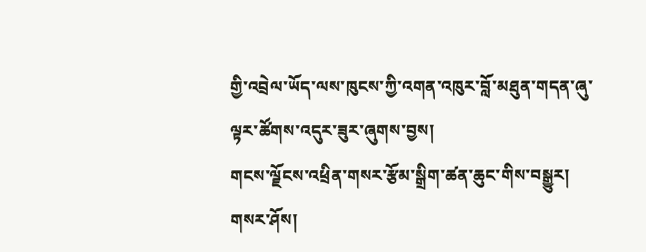གྱི་འབྲེལ་ཡོད་ལས་ཁུངས་ཀྱི་འགན་འཁུར་བློ་མཐུན་གདན་ཞུ་ལྟར་ཚོགས་འདུར་ཟུར་ཞུགས་བྱས།
གངས་ལྗོངས་འཕྲིན་གསར་རྩོམ་སྒྲིག་ཚན་ཆུང་གིས་བསྒྱུར།
གསར་ཤོས།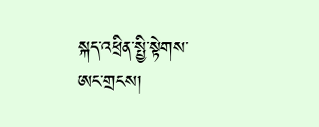སྐད་འཕྲིན་སྤྱི་སྟེགས་ཨང་གྲངས།